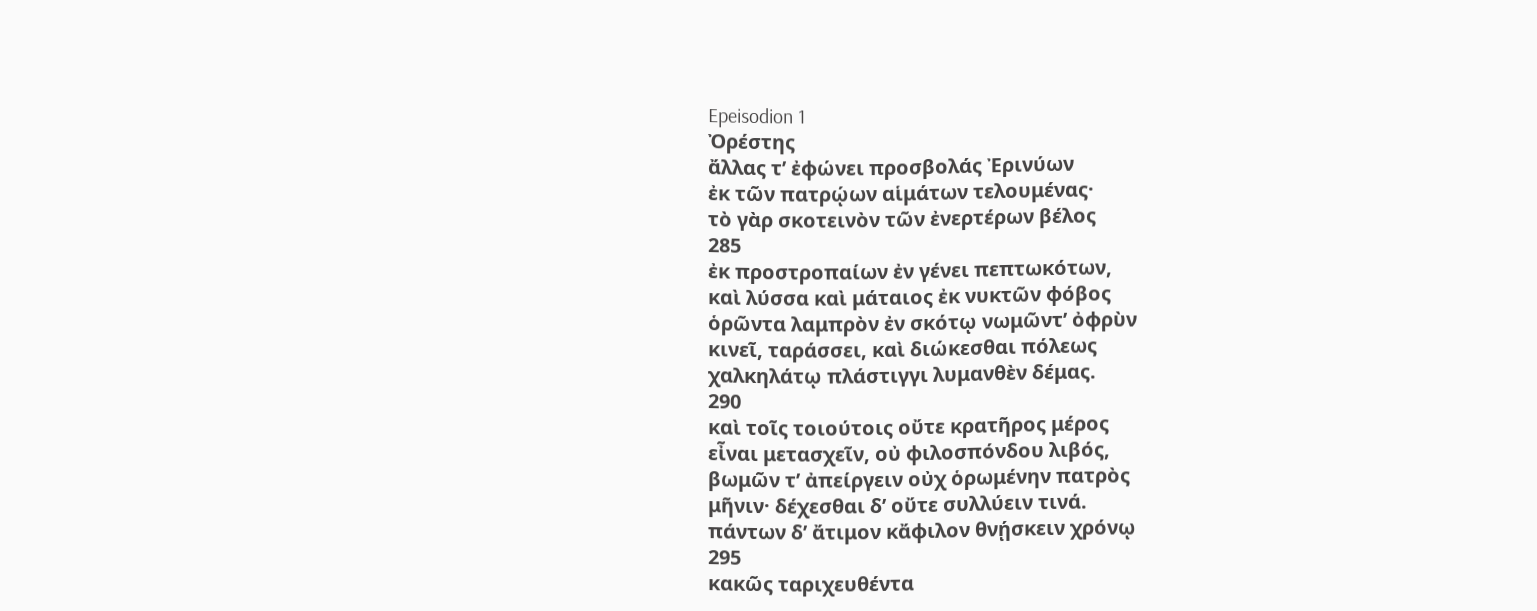Epeisodion 1
Ὀρέστης
ἄλλας τʼ ἐφώνει προσβολάς Ἐρινύων
ἐκ τῶν πατρῴων αἱμάτων τελουμένας·
τὸ γὰρ σκοτεινὸν τῶν ἐνερτέρων βέλος
285
ἐκ προστροπαίων ἐν γένει πεπτωκότων,
καὶ λύσσα καὶ μάταιος ἐκ νυκτῶν φόβος
ὁρῶντα λαμπρὸν ἐν σκότῳ νωμῶντʼ ὀφρὺν
κινεῖ, ταράσσει, καὶ διώκεσθαι πόλεως
χαλκηλάτῳ πλάστιγγι λυμανθὲν δέμας.
290
καὶ τοῖς τοιούτοις οὔτε κρατῆρος μέρος
εἶναι μετασχεῖν, οὐ φιλοσπόνδου λιβός,
βωμῶν τʼ ἀπείργειν οὐχ ὁρωμένην πατρὸς
μῆνιν· δέχεσθαι δʼ οὔτε συλλύειν τινά.
πάντων δʼ ἄτιμον κἄφιλον θνῄσκειν χρόνῳ
295
κακῶς ταριχευθέντα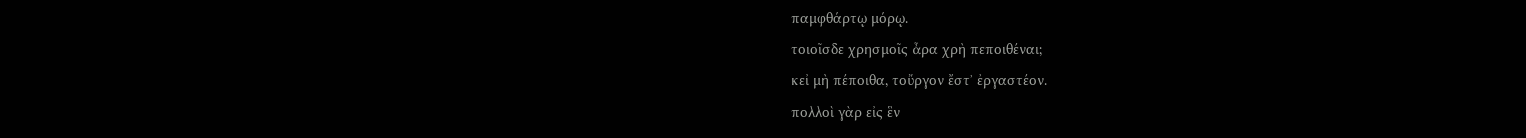παμφθάρτῳ μόρῳ.
τοιοῖσδε χρησμοῖς ἆρα χρὴ πεποιθέναι;
κεἰ μὴ πέποιθα, τοὔργον ἔστʼ ἐργαστέον.
πολλοὶ γὰρ εἰς ἓν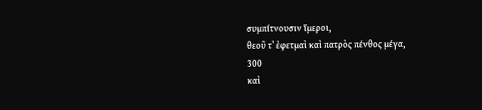συμπίτνουσιν ἵμεροι,
θεοῦ τʼ ἐφετμαὶ καὶ πατρὸς πένθος μέγα,
300
καὶ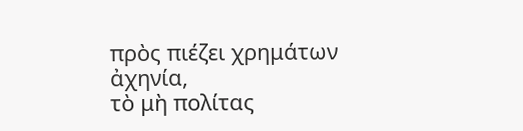πρὸς πιέζει χρημάτων ἀχηνία,
τὸ μὴ πολίτας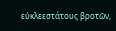εὐκλεεστάτους βροτῶν,